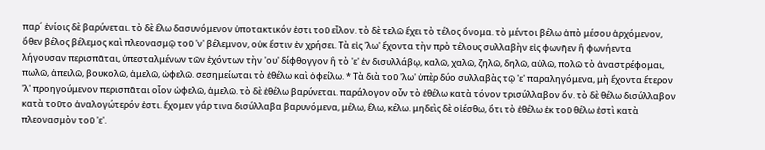παρ´ ἐνίοις δὲ βαρύνεται. τὸ δὲ ἕλω δασυνόμενον ὑποτακτικόν ἐστι τοῦ εἷλον. τὸ δὲ τελῶ ἔχει τὸ τέλος ὄνομα. τὸ μέντοι βέλω ἀπὸ μέσου ἀρχόμενον, ὅθεν βέλος βέλεμος καὶ πλεονασμῷ τοῦ 'ν' βέλεμνον, οὐκ ἔστιν ἐν χρήσει. Τὰ εἰς 'λω' ἔχοντα τὴν πρὸ τέλους συλλαβὴν εἰς φωνῆεν ἢ φωνήεντα λήγουσαν περισπᾶται, ὑπεσταλμένων τῶν ἐχόντων τὴν 'ου' δίφθογγον ἢ τὸ 'ε' ἐν δισυλλάβῳ, καλῶ, χαλῶ, ζηλῶ, δηλῶ, αὐλῶ, πολῶ τὸ ἀναστρέφομαι, πωλῶ, ἀπειλῶ, βουκολῶ, ἀμελῶ, ὠφελῶ. σεσημείωται τὸ ἐθέλω καὶ ὀφείλω. * Τὰ διὰ τοῦ 'λω' ὑπὲρ δύο συλλαβὰς τῷ 'ε' παραληγόμενα, μὴ ἔχοντα ἕτερον 'λ' προηγούμενον περισπᾶται οἷον ὠφελῶ, ἀμελῶ. τὸ δὲ ἐθέλω βαρύνεται. παράλογον οὖν τὸ ἐθέλω κατὰ τόνον τρισύλλαβον ὄν. τὸ δὲ θέλω δισύλλαβον κατὰ τοῦτο ἀναλογώτερόν ἐστι. ἔχομεν γάρ τινα δισύλλαβα βαρυνόμενα, μέλω, ἕλω, κέλω. μηδεὶς δὲ οἰέσθω, ὅτι τὸ ἐθέλω ἐκ τοῦ θέλω ἐστὶ κατὰ πλεονασμὸν τοῦ 'ε'.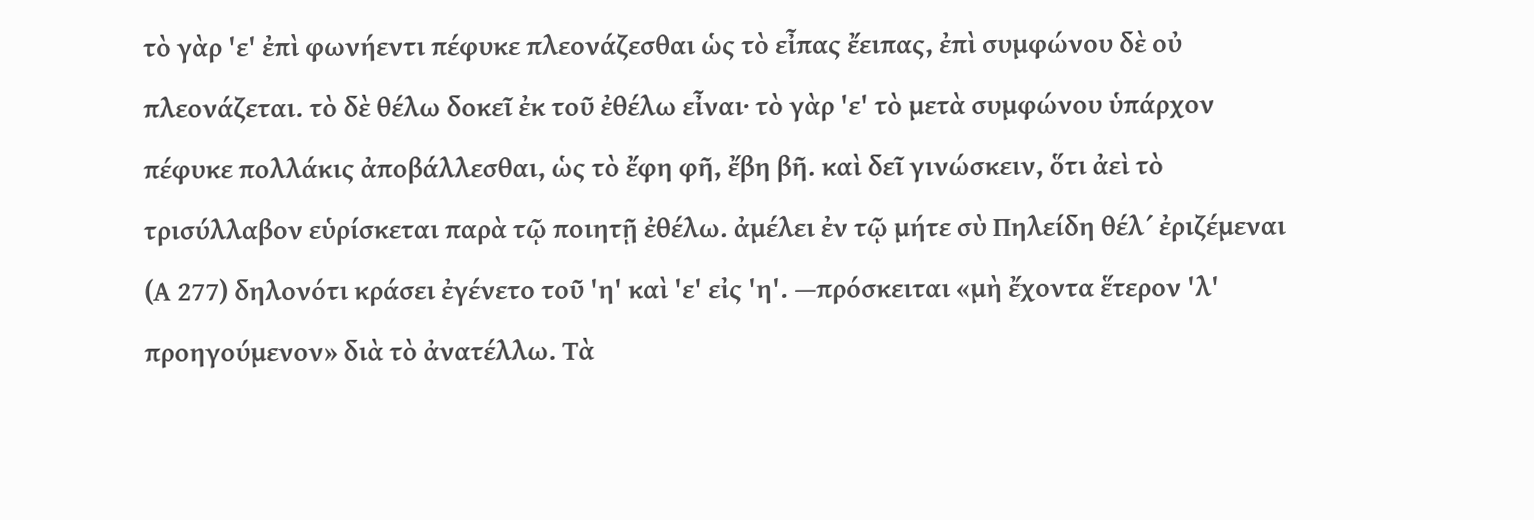τὸ γὰρ 'ε' ἐπὶ φωνήεντι πέφυκε πλεονάζεσθαι ὡς τὸ εἶπας ἔειπας, ἐπὶ συμφώνου δὲ οὐ πλεονάζεται. τὸ δὲ θέλω δοκεῖ ἐκ τοῦ ἐθέλω εἶναι· τὸ γὰρ 'ε' τὸ μετὰ συμφώνου ὑπάρχον πέφυκε πολλάκις ἀποβάλλεσθαι, ὡς τὸ ἔφη φῆ, ἔβη βῆ. καὶ δεῖ γινώσκειν, ὅτι ἀεὶ τὸ τρισύλλαβον εὑρίσκεται παρὰ τῷ ποιητῇ ἐθέλω. ἀμέλει ἐν τῷ μήτε σὺ Πηλείδη θέλ´ ἐριζέμεναι (Α 277) δηλονότι κράσει ἐγένετο τοῦ 'η' καὶ 'ε' εἰς 'η'. —πρόσκειται «μὴ ἔχοντα ἕτερον 'λ' προηγούμενον» διὰ τὸ ἀνατέλλω. Τὰ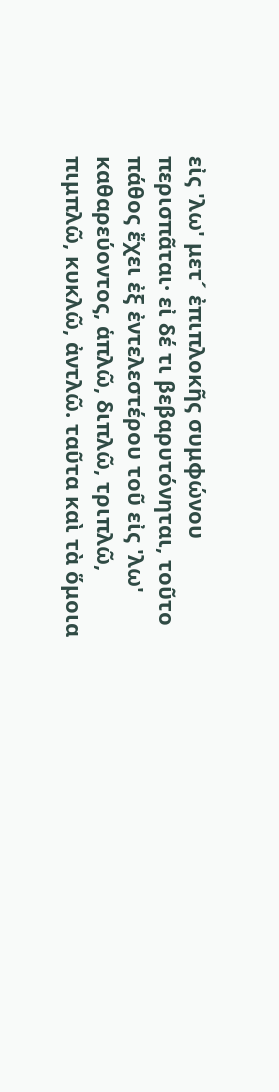εἰς 'λω' μετ´ ἐπιπλοκῆς συμφώνου περισπᾶται· εἰ δέ τι βεβαρυτόνηται, τοῦτο πάθος ἔχει ἐξ ἐντελεστέρου τοῦ εἰς 'λω' καθαρεύοντος, ἁπλῶ, διπλῶ, τριπλῶ, πιμπλῶ, κυκλῶ, ἀντλῶ. ταῦτα καὶ τὰ ὅμοια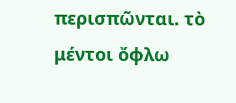περισπῶνται. τὸ μέντοι ὄφλω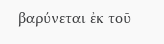βαρύνεται ἐκ τοῦ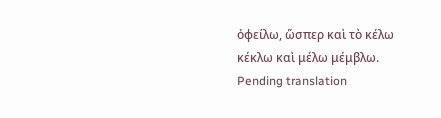ὀφείλω, ὥσπερ καὶ τὸ κέλω κέκλω καὶ μέλω μέμβλω.
Pending translation